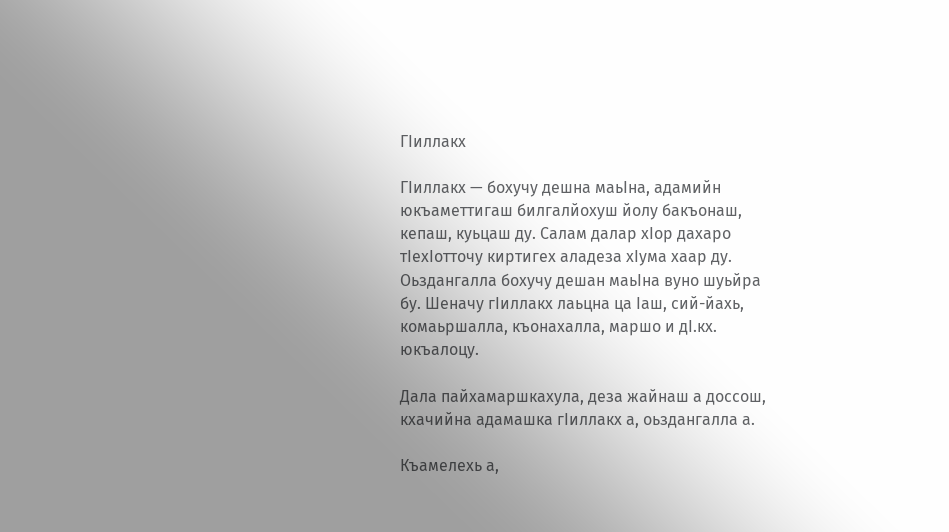ГӀиллакх

ГӀиллакх — бохучу дешна маьӀна, адамийн юкъаметтигаш билгалйохуш йолу бакъонаш, кепаш, куьцаш ду. Салам далар хӀор дахаро тӀехӀотточу киртигех аладеза хӀума хаар ду. Оьздангалла бохучу дешан маьӀна вуно шуьйра бу. Шеначу гӀиллакх лаьцна ца Ӏаш, сий-йахь, комаьршалла, къонахалла, маршо и дӀ.кх. юкъалоцу.

Дала пайхамаршкахула, деза жайнаш а доссош, кхачийна адамашка гӀиллакх а, оьздангалла а.

Къамелехь а,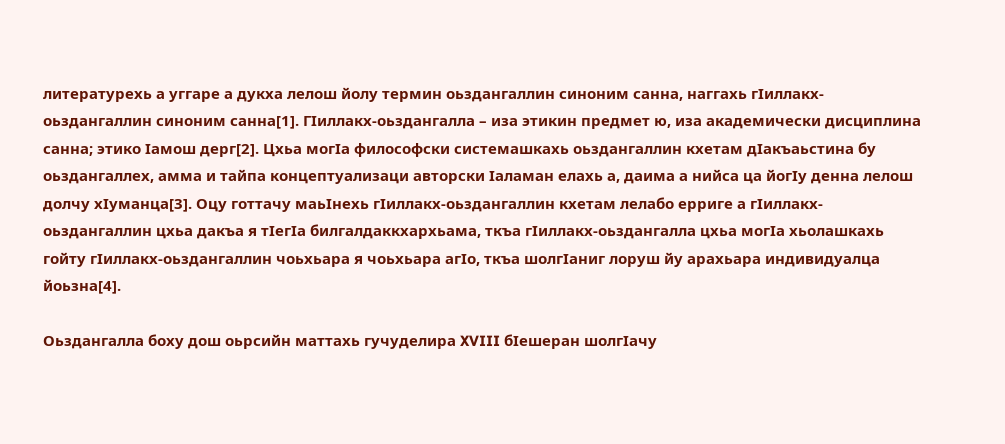литературехь а уггаре а дукха лелош йолу термин оьздангаллин синоним санна, наггахь гӀиллакх-оьздангаллин синоним санна[1]. ГӀиллакх-оьздангалла – иза этикин предмет ю, иза академически дисциплина санна; этико Ӏамош дерг[2]. Цхьа могӀа философски системашкахь оьздангаллин кхетам дӀакъаьстина бу оьздангаллех, амма и тайпа концептуализаци авторски Ӏаламан елахь а, даима а нийса ца йогӀу денна лелош долчу хӀуманца[3]. Оцу готтачу маьӀнехь гӀиллакх-оьздангаллин кхетам лелабо ерриге а гӀиллакх-оьздангаллин цхьа дакъа я тӀегӀа билгалдаккхархьама, ткъа гӀиллакх-оьздангалла цхьа могӀа хьолашкахь гойту гӀиллакх-оьздангаллин чоьхьара я чоьхьара агӀо, ткъа шолгӀаниг лоруш йу арахьара индивидуалца йоьзна[4].

Оьздангалла боху дош оьрсийн маттахь гучуделира XVIII бӀешеран шолгӀачу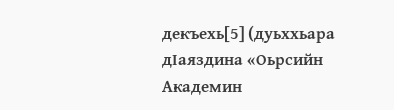декъехь[5] (дуьххьара дӀаяздина «Оьрсийн Академин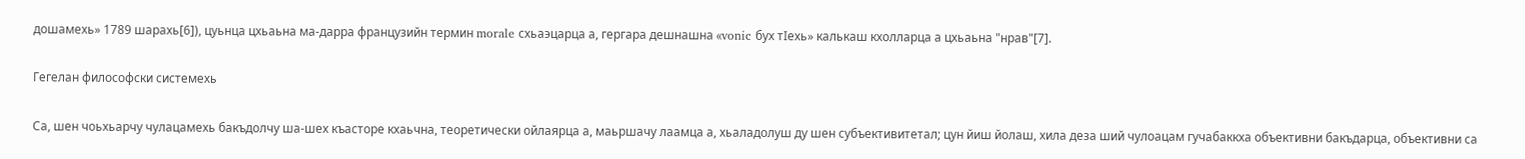дошамехь» 1789 шарахь[6]), цуьнца цхьаьна ма-дарра французийн термин morale схьаэцарца а, гергара дешнашна «vonic бух тӀехь» калькаш кхолларца а цхьаьна "нрав"[7].

Гегелан философски системехь

Са, шен чоьхьарчу чулацамехь бакъдолчу ша-шех къасторе кхаьчна, теоретически ойлаярца а, маьршачу лаамца а, хьаладолуш ду шен субъективитетал; цун йиш йолаш, хила деза ший чулоацам гучабаккха объективни бакъдарца, объективни са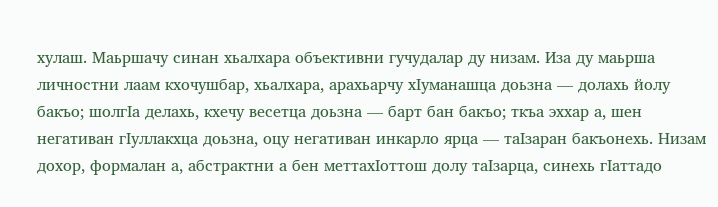хулаш. Маьршачу синан хьалхара объективни гучудалар ду низам. Иза ду маьрша личностни лаам кхочушбар, хьалхара, арахьарчу хӀуманашца доьзна — долахь йолу бакъо; шолгӀа делахь, кхечу весетца доьзна — барт бан бакъо; ткъа эххар а, шен негативан гӀуллакхца доьзна, оцу негативан инкарло ярца — таӀзаран бакъонехь. Низам дохор, формалан а, абстрактни а бен меттахӀоттош долу таӀзарца, синехь гӀаттадо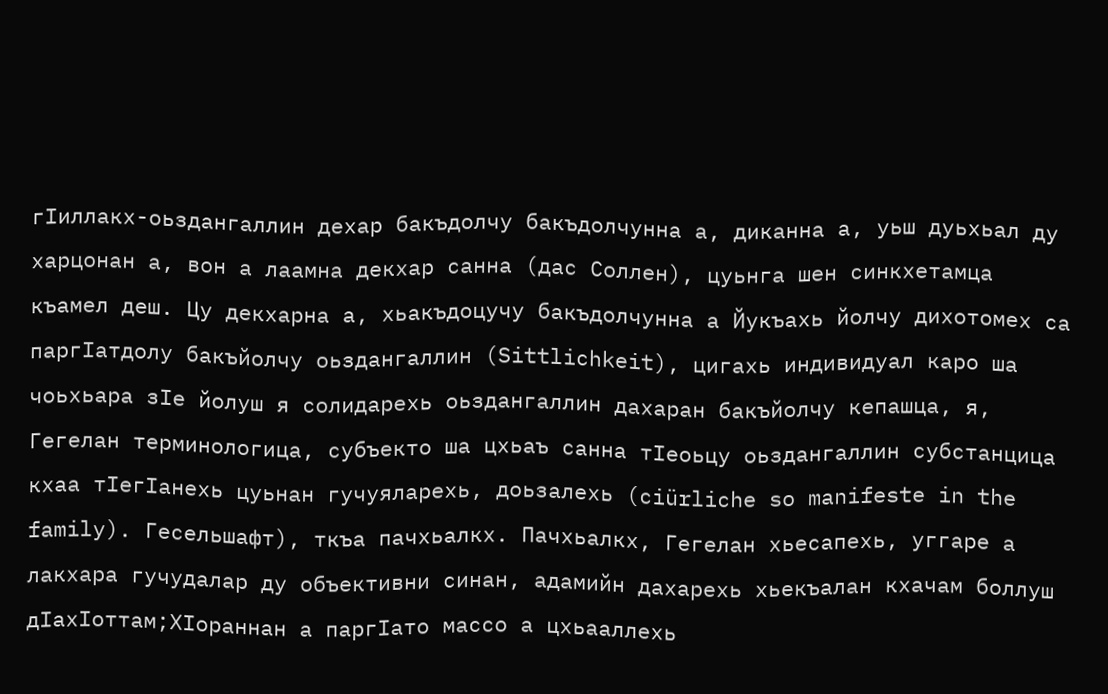гӀиллакх-оьздангаллин дехар бакъдолчу бакъдолчунна а, диканна а, уьш дуьхьал ду харцонан а, вон а лаамна декхар санна (дас Соллен), цуьнга шен синкхетамца къамел деш. Цу декхарна а, хьакъдоцучу бакъдолчунна а Йукъахь йолчу дихотомех са паргӀатдолу бакъйолчу оьздангаллин (Sittlichkeit), цигахь индивидуал каро ша чоьхьара зӀе йолуш я солидарехь оьздангаллин дахаран бакъйолчу кепашца, я, Гегелан терминологица, субъекто ша цхьаъ санна тӀеоьцу оьздангаллин субстанцица кхаа тӀегӀанехь цуьнан гучуяларехь, доьзалехь (ciürliche so manifeste in the family). Гесельшафт), ткъа пачхьалкх. Пачхьалкх, Гегелан хьесапехь, уггаре а лакхара гучудалар ду объективни синан, адамийн дахарехь хьекъалан кхачам боллуш дӀахӀоттам;ХӀораннан а паргӀато массо а цхьааллехь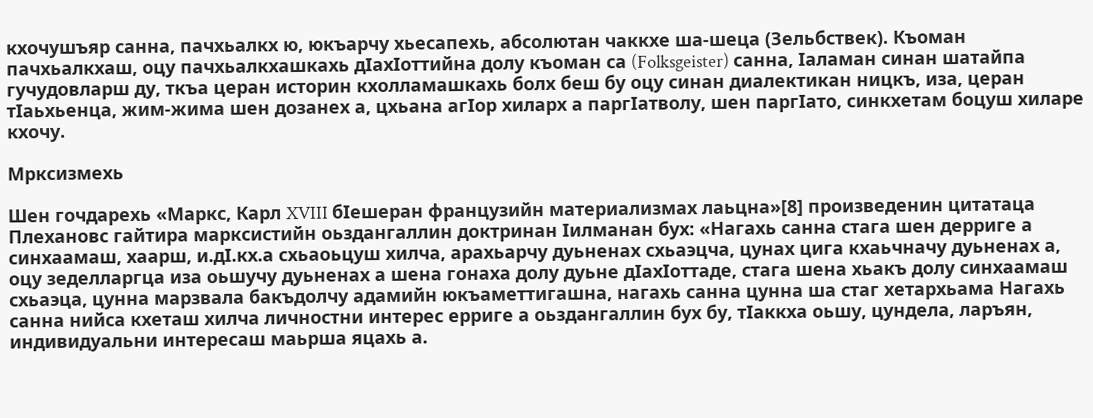кхочушъяр санна, пачхьалкх ю, юкъарчу хьесапехь, абсолютан чаккхе ша-шеца (Зельбствек). Къоман пачхьалкхаш, оцу пачхьалкхашкахь дӀахӀоттийна долу къоман са (Folksgeister) санна, Ӏаламан синан шатайпа гучудовларш ду, ткъа церан историн кхолламашкахь болх беш бу оцу синан диалектикан ницкъ, иза, церан тӀаьхьенца, жим-жима шен дозанех а, цхьана агӀор хиларх а паргӀатволу, шен паргӀато, синкхетам боцуш хиларе кхочу.

Мрксизмехь

Шен гочдарехь «Маркс, Карл XVIII бӀешеран французийн материализмах лаьцна»[8] произведенин цитатаца Плехановс гайтира марксистийн оьздангаллин доктринан Ӏилманан бух: «Нагахь санна стага шен дерриге а синхаамаш, хаарш, и.дӀ.кх.а схьаоьцуш хилча, арахьарчу дуьненах схьаэцча, цунах цига кхаьчначу дуьненах а, оцу зеделларгца иза оьшучу дуьненах а шена гонаха долу дуьне дӀахӀоттаде, стага шена хьакъ долу синхаамаш схьаэца, цунна марзвала бакъдолчу адамийн юкъаметтигашна, нагахь санна цунна ша стаг хетархьама Нагахь санна нийса кхеташ хилча личностни интерес ерриге а оьздангаллин бух бу, тӀаккха оьшу, цундела, ларъян, индивидуальни интересаш маьрша яцахь а.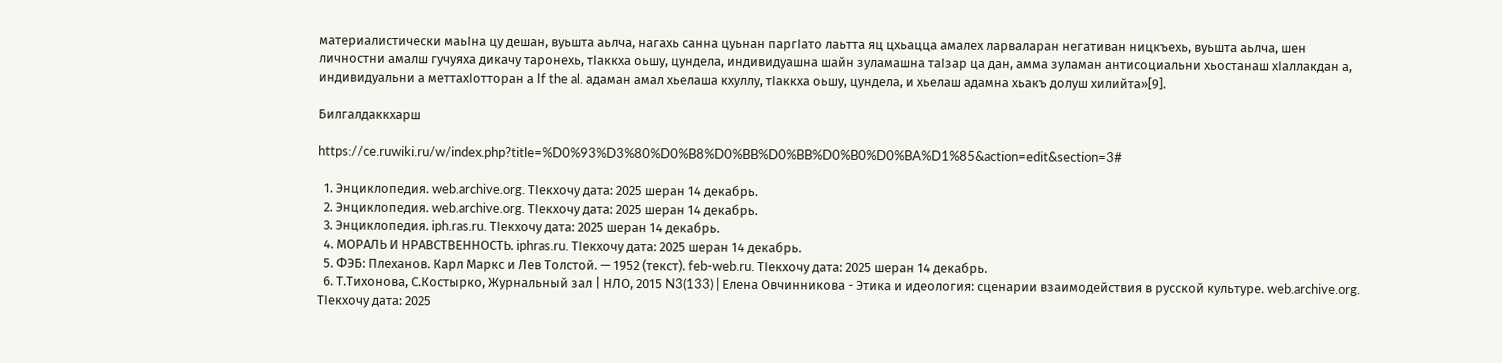материалистически маьӀна цу дешан, вуьшта аьлча, нагахь санна цуьнан паргӀато лаьтта яц цхьацца амалех ларваларан негативан ницкъехь, вуьшта аьлча, шен личностни амалш гучуяха дикачу таронехь, тӀаккха оьшу, цундела, индивидуашна шайн зуламашна таӀзар ца дан, амма зуламан антисоциальни хьостанаш хӀаллакдан а, индивидуальни а меттахӀотторан а If the al. адаман амал хьелаша кхуллу, тӀаккха оьшу, цундела, и хьелаш адамна хьакъ долуш хилийта»[9].

Билгалдаккхарш

https://ce.ruwiki.ru/w/index.php?title=%D0%93%D3%80%D0%B8%D0%BB%D0%BB%D0%B0%D0%BA%D1%85&action=edit&section=3#

  1. Энциклопедия. web.archive.org. ТӀекхочу дата: 2025 шеран 14 декабрь.
  2. Энциклопедия. web.archive.org. ТӀекхочу дата: 2025 шеран 14 декабрь.
  3. Энциклопедия. iph.ras.ru. ТӀекхочу дата: 2025 шеран 14 декабрь.
  4. МОРАЛЬ И НРАВСТВЕННОСТЬ. iphras.ru. ТӀекхочу дата: 2025 шеран 14 декабрь.
  5. ФЭБ: Плеханов. Карл Маркс и Лев Толстой. — 1952 (текст). feb-web.ru. ТӀекхочу дата: 2025 шеран 14 декабрь.
  6. Т.Тихонова, С.Костырко, Журнальный зал | НЛО, 2015 N3(133) | Елена Овчинникова - Этика и идеология: сценарии взаимодействия в русской культуре. web.archive.org. ТӀекхочу дата: 2025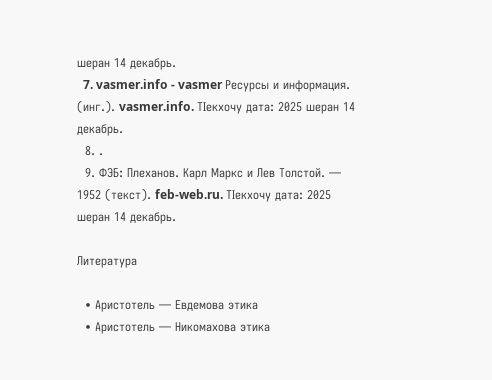шеран 14 декабрь.
  7. vasmer.info - vasmer Ресурсы и информация. (инг.). vasmer.info. ТӀекхочу дата: 2025 шеран 14 декабрь.
  8. .
  9. ФЭБ: Плеханов. Карл Маркс и Лев Толстой. — 1952 (текст). feb-web.ru. ТӀекхочу дата: 2025 шеран 14 декабрь.

Литература

  • Аристотель — Евдемова этика
  • Аристотель — Никомахова этика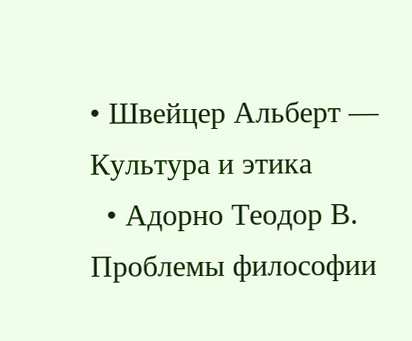• Швейцер Альберт — Культура и этика
  • Адорно Теодор В. Проблемы философии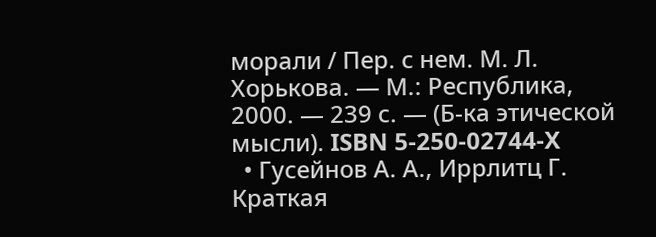морали / Пер. с нем. М. Л. Хорькова. — М.: Республика, 2000. — 239 с. — (Б-ка этической мысли). ISBN 5-250-02744-X
  • Гусейнов А. А., Иррлитц Г. Краткая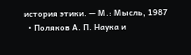история этики. — М.: Мысль, 1987
  • Поляков А. П. Наука и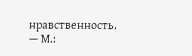нравственность. — М.: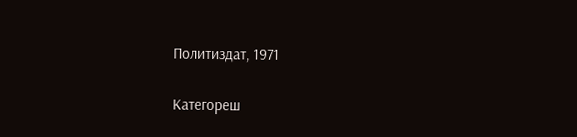Политиздат, 1971

Категореш